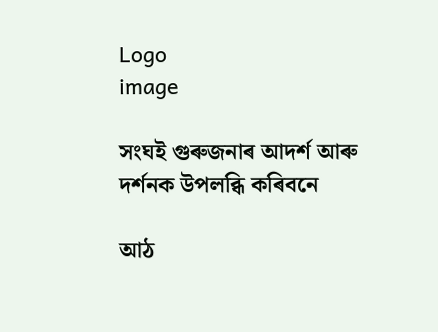Logo
image

সংঘই গুৰুজনাৰ আদৰ্শ আৰু দৰ্শনক উপলব্ধি কৰিবনে

আঠ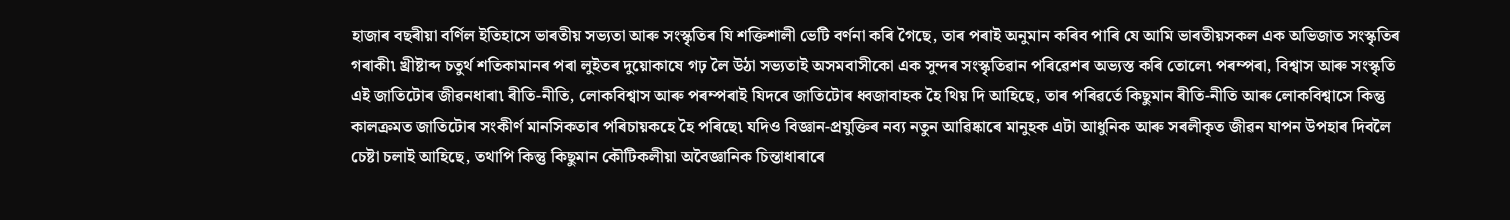হাজাৰ বছৰীয়া বৰ্ণিল ইতিহাসে ভাৰতীয় সভ্যতা আৰু সংস্কৃতিৰ যি শক্তিশালী ভেটি বৰ্ণনা কৰি গৈছে, তাৰ পৰাই অনুমান কৰিব পাৰি যে আমি ভাৰতীয়সকল এক অভিজাত সংস্কৃতিৰ গৰাকী৷ খ্ৰীষ্টাব্দ চতুৰ্থ শতিকামানৰ পৰা লুইতৰ দুয়োকাষে গঢ় লৈ উঠা সভ্যতাই অসমবাসীকো এক সুন্দৰ সংস্কৃতিৱান পৰিৱেশৰ অভ্যস্ত কৰি তোলে৷ পৰম্পৰা, বিশ্বাস আৰু সংস্কৃতি এই জাতিটোৰ জীৱনধাৰা৷ ৰীতি-নীতি, লোকবিশ্বাস আৰু পৰম্পৰাই যিদৰে জাতিটোৰ ধ্বজাবাহক হৈ থিয় দি আহিছে, তাৰ পৰিৱৰ্তে কিছুমান ৰীতি-নীতি আৰু লোকবিশ্বাসে কিন্তু কালক্ৰমত জাতিটোৰ সংকীৰ্ণ মানসিকতাৰ পৰিচায়কহে হৈ পৰিছে৷ যদিও বিজ্ঞান-প্ৰযুক্তিৰ নব্য নতুন আৱিষ্কাৰে মানুহক এটা আধুনিক আৰু সৰলীকৃত জীৱন যাপন উপহাৰ দিবলৈ চেষ্টা চলাই আহিছে, তথাপি কিন্তু কিছুমান কৌটিকলীয়া অবৈজ্ঞানিক চিন্তাধাৰাৰে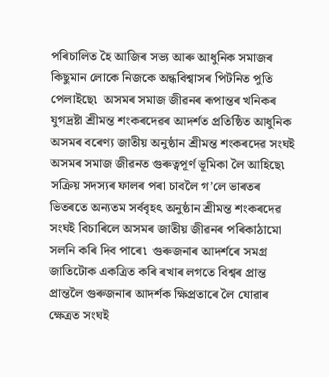পৰিচালিত হৈ আজিৰ সভ্য আৰু আধুনিক সমাজৰ কিছুমান লোকে নিজকে অন্ধবিশ্বাসৰ পিটনিত পুতি পেলাইছে৷  অসমৰ সমাজ জীৱনৰ ৰূপান্তৰ খনিকৰ যুগদ্ৰষ্টা শ্ৰীমন্ত শংকৰদেৱৰ আদৰ্শত প্ৰতিষ্ঠিত আধুনিক অসমৰ বৰেণ্য জাতীয় অনুষ্ঠান শ্ৰীমন্ত শংকৰদেৱ সংঘই অসমৰ সমাজ জীৱনত গুৰুত্বপূৰ্ণ ভূমিকা লৈ আহিছে৷ সক্ৰিয় সদস্যৰ ফালৰ পৰা চাবলৈ গ’লে ভাৰতৰ ভিতৰতে অন্যতম সৰ্ববৃহৎ অনুষ্ঠান শ্ৰীমন্ত শংকৰদেৱ সংঘই বিচাৰিলে অসমৰ জাতীয় জীৱনৰ পৰিকাঠামো সলনি কৰি দিব পাৰে৷  গুৰুজনাৰ আদৰ্শৰে সমগ্ৰ জাতিটোক একত্ৰিত কৰি ৰখাৰ লগতে বিশ্বৰ প্ৰান্ত প্ৰান্তলৈ গুৰুজনাৰ আদৰ্শক ক্ষিপ্ৰতাৰে লৈ যোৱাৰ ক্ষেত্ৰত সংঘই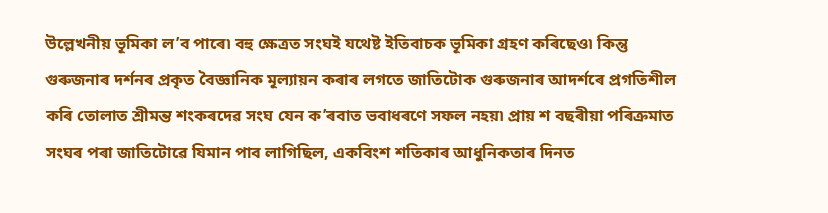উল্লেখনীয় ভূমিকা ল’ব পাৰে৷ বহু ক্ষেত্ৰত সংঘই যথেষ্ট ইতিবাচক ভূমিকা গ্ৰহণ কৰিছেও৷ কিন্তু গুৰুজনাৰ দৰ্শনৰ প্ৰকৃত বৈজ্ঞানিক মূল্যায়ন কৰাৰ লগতে জাতিটোক গুৰুজনাৰ আদৰ্শৰে প্ৰগতিশীল কৰি তোলাত শ্ৰীমন্ত শংকৰদেৱ সংঘ যেন ক’ৰবাত ভবাধৰণে সফল নহয়৷ প্ৰায় শ বছৰীয়া পৰিক্ৰমাত সংঘৰ পৰা জাতিটোৱে যিমান পাব লাগিছিল, একবিংশ শতিকাৰ আধুনিকতাৰ দিনত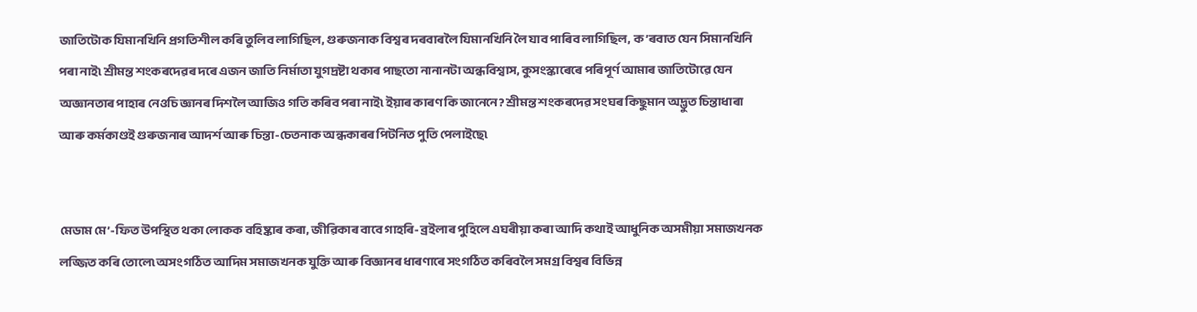জাতিটোক যিমানখিনি প্ৰগতিশীল কৰি তুলিব লাগিছিল, গুৰুজনাক বিশ্বৰ দৰবাৰলৈ যিমানখিনি লৈ যাব পাৰিব লাগিছিল, ক’ৰবাত যেন সিমানখিনি পৰা নাই৷ শ্ৰীমন্ত শংকৰদেৱৰ দৰে এজন জাতি নিৰ্মাতা যুগদ্ৰষ্টা থকাৰ পাছতো নানানটা অন্ধবিশ্বাস, কুসংস্কাৰেৰে পৰিপূৰ্ণ আমাৰ জাতিটোৱে যেন অজ্ঞানতাৰ পাহাৰ নেওচি জ্ঞানৰ দিশলৈ আজিও গতি কৰিব পৰা নাই৷ ইয়াৰ কাৰণ কি জানেনে? শ্ৰীমন্ত শংকৰদেৱ সংঘৰ কিছুমান অদ্ভুত চিন্তাধাৰা আৰু কৰ্মকাণ্ডই গুৰুজনাৰ আদৰ্শ আৰু চিন্তা-চেতনাক অন্ধকাৰৰ পিটনিত পুতি পেলাইছে৷


মেডাম মে’-ফিত উপস্থিত থকা লোকক বহিষ্কাৰ কৰা, জীৱিকাৰ বাবে গাহৰি- ব্ৰইলাৰ পুহিলে এঘৰীয়া কৰা আদি কথাই আধুনিক অসমীয়া সমাজখনক লজ্জিত কৰি তোলে৷ অসংগঠিত আদিম সমাজখনক যুক্তি আৰু বিজ্ঞানৰ ধাৰণাৰে সংগঠিত কৰিবলৈ সমগ্ৰ বিশ্বৰ বিভিন্ন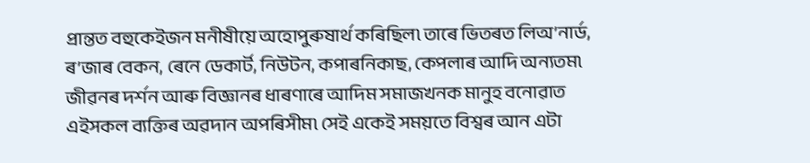প্ৰান্তত বহুকেইজন মনীষীয়ে অহোপুৰুষাৰ্থ কৰিছিল৷ তাৰে ভিতৰত লিঅ’নাৰ্ড, ৰ’জাৰ বেকন, ৰেনে ডেকাৰ্ট, নিউটন, কপাৰনিকাছ, কেপলাৰ আদি অন্যতম৷ জীৱনৰ দৰ্শন আৰু বিজ্ঞানৰ ধাৰণাৰে আদিম সমাজখনক মানুহ বনোৱাত এইসকল ব্যক্তিৰ অৱদান অপৰিসীম৷ সেই একেই সময়তে বিশ্বৰ আন এটা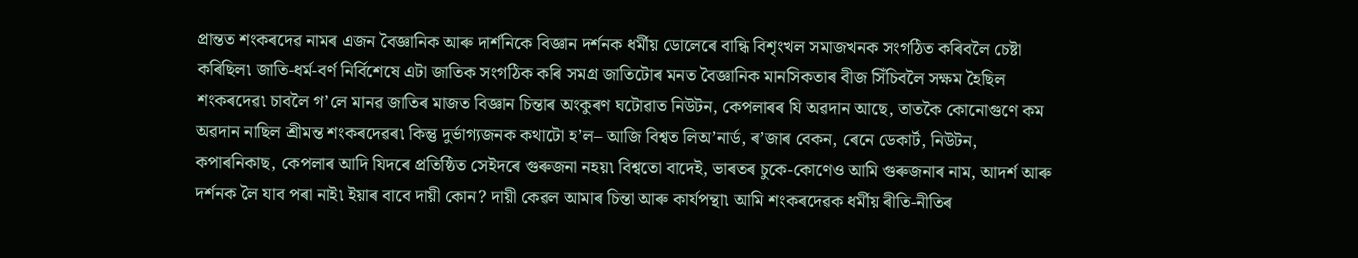প্ৰান্তত শংকৰদেৱ নামৰ এজন বৈজ্ঞানিক আৰু দাৰ্শনিকে বিজ্ঞান দৰ্শনক ধৰ্মীয় ডোলেৰে বান্ধি বিশৃংখল সমাজখনক সংগঠিত কৰিবলৈ চেষ্টা কৰিছিল৷ জাতি-ধৰ্ম-বৰ্ণ নিৰ্বিশেষে এটা জাতিক সংগঠিক কৰি সমগ্ৰ জাতিটোৰ মনত বৈজ্ঞানিক মানসিকতাৰ বীজ সিঁচিবলৈ সক্ষম হৈছিল শংকৰদেৱ৷ চাবলৈ গ’লে মানৱ জাতিৰ মাজত বিজ্ঞান চিন্তাৰ অংকুৰণ ঘটোৱাত নিউটন, কেপলাৰৰ যি অৱদান আছে, তাতকৈ কোনোগুণে কম অৱদান নাছিল শ্ৰীমন্ত শংকৰদেৱৰ৷ কিন্তু দুৰ্ভাগ্যজনক কথাটো হ’ল– আজি বিশ্বত লিঅ’নাৰ্ড, ৰ’জাৰ বেকন, ৰেনে ডেকাৰ্ট, নিউটন, কপাৰনিকাছ, কেপলাৰ আদি যিদৰে প্ৰতিষ্ঠিত সেইদৰে গুৰুজনা নহয়৷ বিশ্বতো বাদেই, ভাৰতৰ চুকে-কোণেও আমি গুৰুজনাৰ নাম, আদৰ্শ আৰু দৰ্শনক লৈ যাব পৰা নাই৷ ইয়াৰ বাবে দায়ী কোন? দায়ী কেৱল আমাৰ চিন্তা আৰু কাৰ্যপন্থা৷ আমি শংকৰদেৱক ধৰ্মীয় ৰীতি-নীতিৰ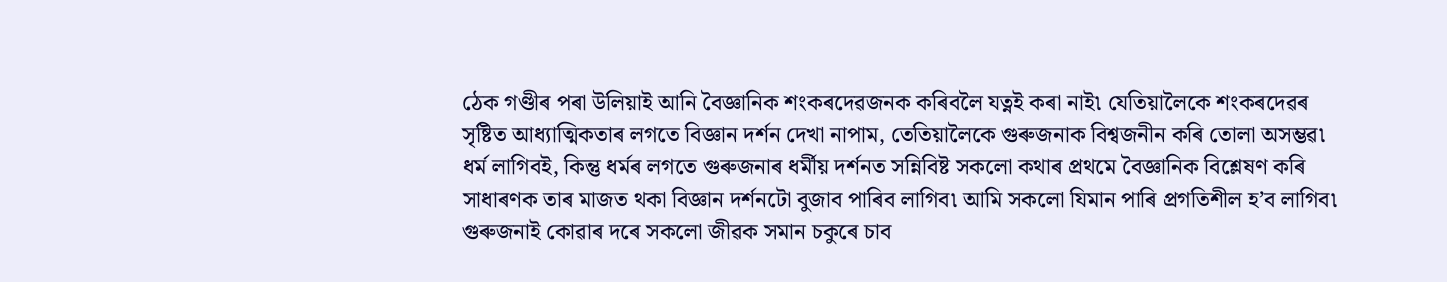ঠেক গণ্ডীৰ পৰা উলিয়াই আনি বৈজ্ঞানিক শংকৰদেৱজনক কৰিবলৈ যত্নই কৰা নাই৷ যেতিয়ালৈকে শংকৰদেৱৰ সৃষ্টিত আধ্যাত্মিকতাৰ লগতে বিজ্ঞান দৰ্শন দেখা নাপাম, তেতিয়ালৈকে গুৰুজনাক বিশ্বজনীন কৰি তোলা অসম্ভৱ৷ ধৰ্ম লাগিবই, কিন্তু ধৰ্মৰ লগতে গুৰুজনাৰ ধৰ্মীয় দৰ্শনত সন্নিবিষ্ট সকলো কথাৰ প্ৰথমে বৈজ্ঞানিক বিশ্লেষণ কৰি সাধাৰণক তাৰ মাজত থকা বিজ্ঞান দৰ্শনটো বুজাব পাৰিব লাগিব৷ আমি সকলো যিমান পাৰি প্ৰগতিশীল হ’ব লাগিব৷ গুৰুজনাই কোৱাৰ দৰে সকলো জীৱক সমান চকুৰে চাব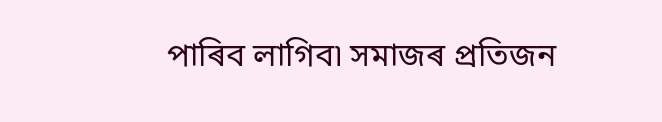পাৰিব লাগিব৷ সমাজৰ প্ৰতিজন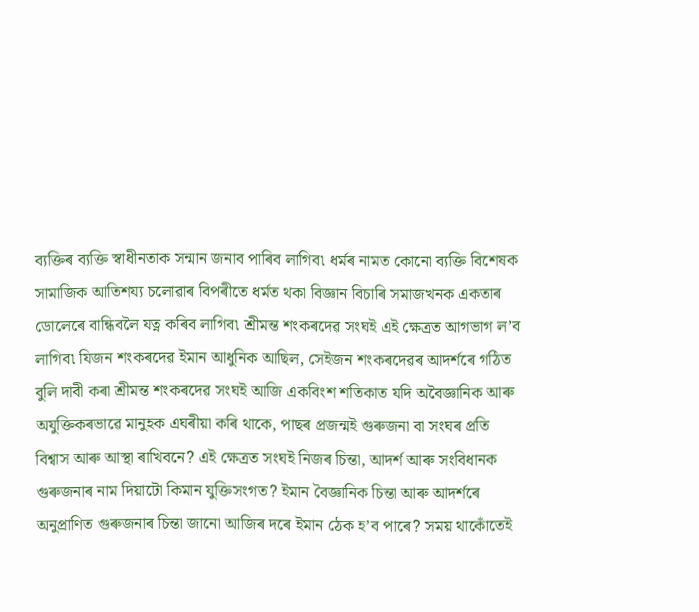ব্যক্তিৰ ব্যক্তি স্বাধীনতাক সন্মান জনাব পাৰিব লাগিব৷ ধৰ্মৰ নামত কোনো ব্যক্তি বিশেষক সামাজিক আতিশয্য চলোৱাৰ বিপৰীতে ধৰ্মত থকা বিজ্ঞান বিচাৰি সমাজখনক একতাৰ ডোলেৰে বান্ধিবলৈ যত্ন কৰিব লাগিব৷ শ্ৰীমন্ত শংকৰদেৱ সংঘই এই ক্ষেত্ৰত আগভাগ ল’ব লাগিব৷ যিজন শংকৰদেৱ ইমান আধুনিক আছিল, সেইজন শংকৰদেৱৰ আদৰ্শৰে গঠিত বুলি দাবী কৰা শ্ৰীমন্ত শংকৰদেৱ সংঘই আজি একবিংশ শতিকাত যদি অবৈজ্ঞানিক আৰু অযুক্তিকৰভাৱে মানুহক এঘৰীয়া কৰি থাকে, পাছৰ প্ৰজন্মই গুৰুজনা বা সংঘৰ প্ৰতি বিশ্বাস আৰু আস্থা ৰাখিবনে? এই ক্ষেত্ৰত সংঘই নিজৰ চিন্তা, আদৰ্শ আৰু সংবিধানক গুৰুজনাৰ নাম দিয়াটো কিমান যুক্তিসংগত? ইমান বৈজ্ঞানিক চিন্তা আৰু আদৰ্শৰে অনুপ্ৰাণিত গুৰুজনাৰ চিন্তা জানো আজিৰ দৰে ইমান ঠেক হ’ব পাৰে? সময় থাকোঁতেই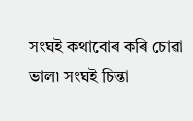সংঘই কথাবোৰ কৰি চোৱা ভাল৷ সংঘই চিন্তা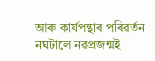আৰু কাৰ্যপন্থাৰ পৰিৱৰ্তন নঘটালে নৱপ্ৰজন্মই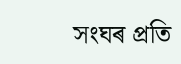সংঘৰ প্ৰতি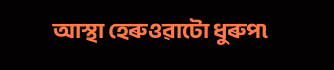আস্থা হেৰুওৱাটো ধুৰুপ৷